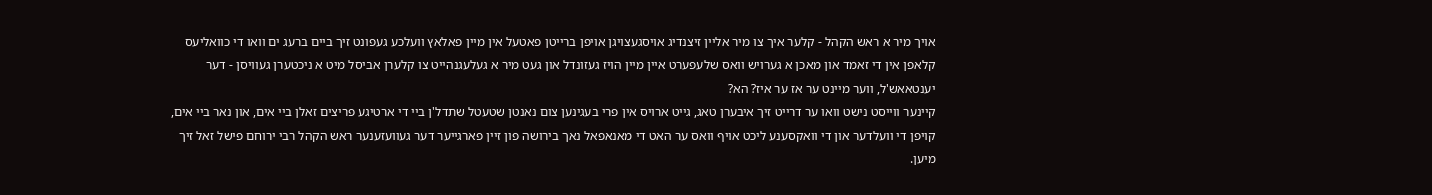אויך מיר א ראש הקהל - קלער איך צו מיר אליין זיצנדיג אויסגעצויגן אויפן ברייטן פאטעל אין מיין פאלאץ וועלכע געפונט זיך ביים ברעג ים וואו די כוואליעס קלאפן אין די זאמד און מאכן א גערויש וואס שלעפערט איין מיין הויז געזונדל און געט מיר א געלעגנהייט צו קלערן אביסל מיט א ניכטערן געוויסן - דער יענטאאש'ל, ווער מיינט ער אז ער איז? הא?
קיינער ווייסט נישט וואו ער דרייט זיך איבערן טאג, גייט ארויס אין פרי בעגינען צום נאנטן שטעטל שתדל'ן ביי די ארטיגע פריצים זאלן ביי אים, און נאר ביי אים, קויפן די וועלדער און די וואקסענע ליכט אויף וואס ער האט די מאנאפאל נאך בירושה פון זיין פארגייער דער געוועזענער ראש הקהל רבי ירוחם פישל זאל זיך מיען.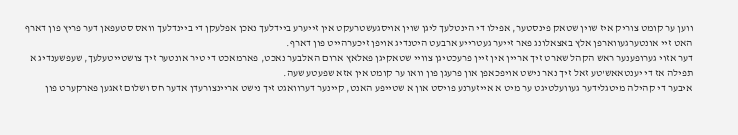ווען ער קומט צוריק איז שוין שטאק פינסטער, אפילו די הינטלעך ליגן שוין אויסגעשטרעקט אין זייערע ביידלעך נאכן אפלעקן די ביינדלעך וואס סטעפאן דער פריץ פון דארף האט זיי אונטערגעווארפן אלץ באצאלונג פאר זייער געטרייע ארבעט היטנדיג אויפן זיכערהייט פון דארף.
דער אזוי גערופענער ראש הקהל שארט זיך אריין אין זיין פרעכטיגן צוויי שטאקיגן פאלאץ ארום האלבער נאכט, פארמאכט די טיר אונטער זיך צושטייטעלעך, שעפשענדיג א תפילה אז די יענטאאש'טע זאל זיך נאר נישט אויפכאפן און פרעגן פון וואו ער קומט אין אזא שפעטע שעה.
איבער די קהילה מיטגלידער געוועלטיגט ער מיט א אייזערנע פויסט און א שטייפע האנט, קיינער דערוואגט זיך נישט אריינצורעדן אדער חס ושלום זאגען פארקערט פון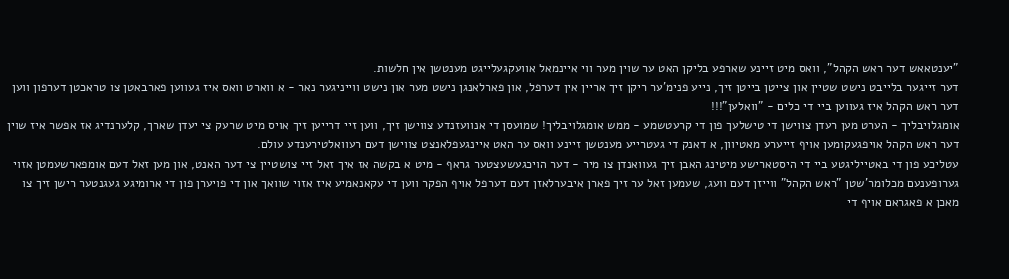"יענטאאש דער ראש הקהל", וואס מיט זיינע שארפע בליקן האט ער שוין מער ווי איינמאל אוועקגעלייגט מענטשן אין חלשות.
דער זייגער בלייבט נישט שטיין און צייטן בייטן זיך, נייע פנימ'ער ריקן זיך אריין אין דערפל, און פארלאנגן נישט מער און נישט ווייניגער נאר - א ווארט וואס איז געווען פארבאטן צו טראכטן דערפון ווען דער ראש הקהל איז געווען ביי די כלים - "וואלען"!!!
אומגלויבליך - הערט מען רעדן צווישן די טישלעך פון די קרעטשמע - ממש אומגלויבליך! שמועסן די אנוועזנדע צווישן זיך, ווען זיי דרייען זיך אויס מיט שרעק צי יעדן שארך, קלערנדיג אז אפשר איז שוין דער ראש הקהל אויפגעקומען אויף זייערע מאטיוון, א דאנק די געטרייע מענטשן זיינע וואס ער האט איינגעפלאנצט צווישן דעם רעוואלטירענדע עולם.
עטליכע פון די באטייליגטע ביי די היסטארישע מיטינג האבן זיך געוואנדן צו מיר - דער הויכגעשעצטער גראף - מיט א בקשה אז איך זאל זיי צושטיין צי דער האנט, און מען זאל דעם אומפארשעמטן אזוי גערופענעם מכלומר'שטן "ראש הקהל" ווייזן דעם וועג, שעמען זאל ער זיך פארן איבערלאזן דעם דערפל אויף הפקר ווען די עקאנאמיע איז אזוי שוואך און די פויערן פון די ארומיגע געגנטער רישן זיך צו מאכן א פאגראם אויף די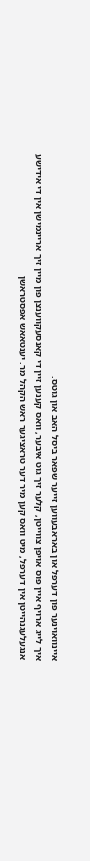איינוואוינער פון דערפל און באראבעווען זייער שפאר ביסל האב און גוטס.
איך לייג ארויף איין פוס אויפן צווייטן, קלער זיך גוט איבער, וואס קענען זיין די קאנסעקווענצן פון מיין זיך אריינמישן אין די אידישע אנגעלעגנהייטן אין דערפל, מיט וואס קען מיר דער טראציגער ראש הקהל מר. יענטאאש אפסטראשן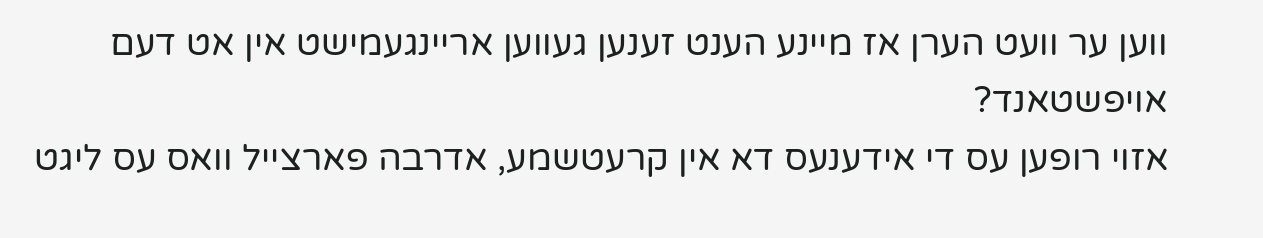ווען ער וועט הערן אז מיינע הענט זענען געווען אריינגעמישט אין אט דעם אויפשטאנד?
אזוי רופען עס די אידענעס דא אין קרעטשמע, אדרבה פארצייל וואס עס ליגט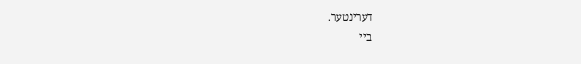דערינטער.
ביי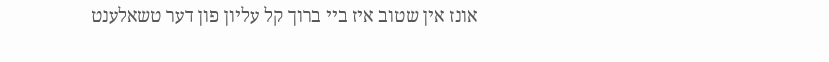אונז אין שטוב איז ביי ברוך קל עליון פון דער טשאלענט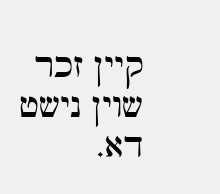קיין זכר שוין נישט דא.